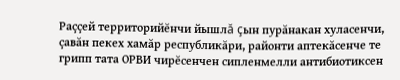Раççей территорийĕнчи йышлă çын пурăнакан хуласенчи, çавăн пекех хамăр республикăри, районти аптекăсенче те грипп тата ОРВИ чирĕсенчен сипленмелли антибиотиксен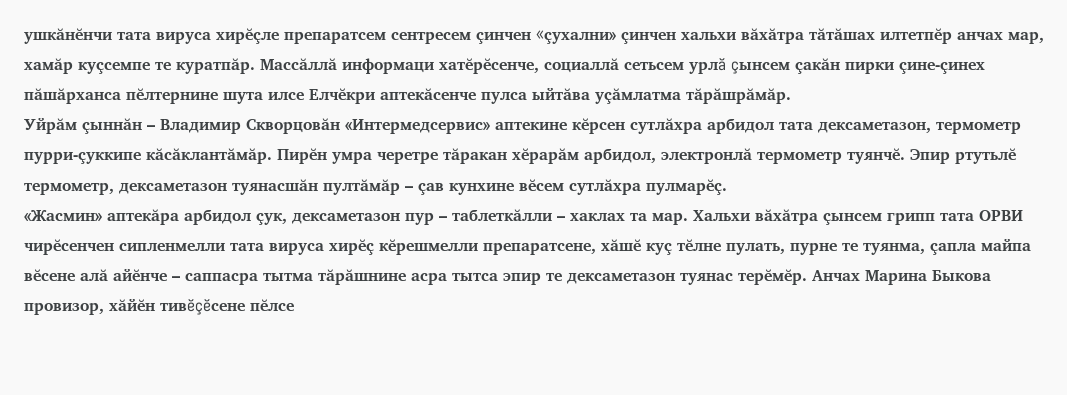ушкăнĕнчи тата вируса хирĕçле препаратсем сентресем çинчен «çухални» çинчен хальхи вăхăтра тăтăшах илтетпĕр анчах мар, хамăр куçсемпе те куратпăр. Массăллă информаци хатĕрĕсенче, социаллă сетьсем урлă çынсем çакăн пирки çине-çинех пăшăрханса пĕлтернине шута илсе Елчĕкри аптекăсенче пулса ыйтăва уçăмлатма тăрăшрăмăр.
Уйрăм çыннăн – Владимир Скворцовăн «Интермедсервис» аптекине кĕрсен сутлăхра арбидол тата дексаметазон, термометр пурри-çуккипе кăсăклантăмăр. Пирĕн умра черетре тăракан хĕрарăм арбидол, электронлă термометр туянчĕ. Эпир ртутьлĕ термометр, дексаметазон туянасшăн пултăмăр – çав кунхине вĕсем сутлăхра пулмарĕç.
«Жасмин» аптекăра арбидол çук, дексаметазон пур – таблеткăлли – хаклах та мар. Хальхи вăхăтра çынсем грипп тата ОРВИ чирĕсенчен сипленмелли тата вируса хирĕç кĕрешмелли препаратсене, хăшĕ куç тĕлне пулать, пурне те туянма, çапла майпа вĕсене алă айĕнче – саппасра тытма тăрăшнине асра тытса эпир те дексаметазон туянас терĕмĕр. Анчах Марина Быкова провизор, хăйĕн тивĕçĕсене пĕлсе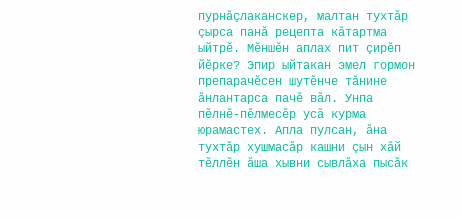пурнăçлаканскер, малтан тухтăр çырса панă рецепта кăтартма ыйтрĕ. Мĕншĕн аплах пит çирĕп йĕрке? Эпир ыйтакан эмел гормон препарачĕсен шутĕнче тăнине ăнлантарса пачĕ вăл. Унпа пĕлнĕ-пĕлмесĕр усă курма юрамастех. Апла пулсан, ăна тухтăр хушмасăр кашни çын хăй тĕллĕн ăша хывни сывлăха пысăк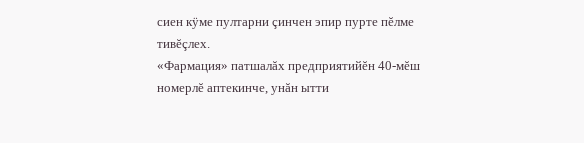сиен кÿме пултарни çинчен эпир пурте пĕлме тивĕçлех.
«Фармация» патшалăх предприятийĕн 40-мĕш номерлĕ аптекинче, унăн ытти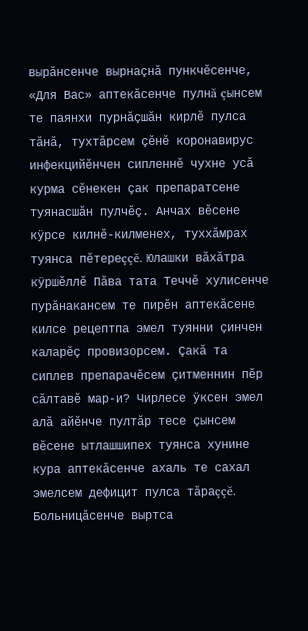вырăнсенче вырнаçнă пункчĕсенче, «Для Вас» аптекăсенче пулнă çынсем те паянхи пурнăçшăн кирлĕ пулса тăнă, тухтăрсем çĕнĕ коронавирус инфекцийĕнчен сипленнĕ чухне усă курма сĕнекен çак препаратсене туянасшăн пулчĕç. Анчах вĕсене кÿрсе килнĕ-килменех, туххăмрах туянса пĕтереççĕ. Юлашки вăхăтра кÿршĕллĕ Пăва тата Теччĕ хулисенче пурăнакансем те пирĕн аптекăсене килсе рецептпа эмел туянни çинчен каларĕç провизорсем. Çакă та сиплев препарачĕсем çитменнин пĕр сăлтавĕ мар-и? Чирлесе ÿксен эмел алă айĕнче пултăр тесе çынсем вĕсене ытлашшипех туянса хунине кура аптекăсенче ахаль те сахал эмелсем дефицит пулса тăраççĕ.
Больницăсенче выртса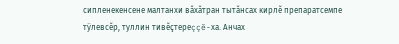сипленекенсене малтанхи вăхăтран тытăнсах кирлĕ препаратсемпе тÿлевсĕр, туллин тивĕçтереççĕ-ха. Анчах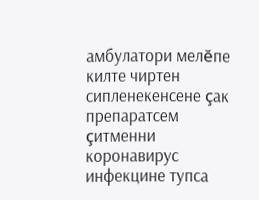амбулатори мелĕпе килте чиртен сипленекенсене çак препаратсем çитменни коронавирус инфекцине тупса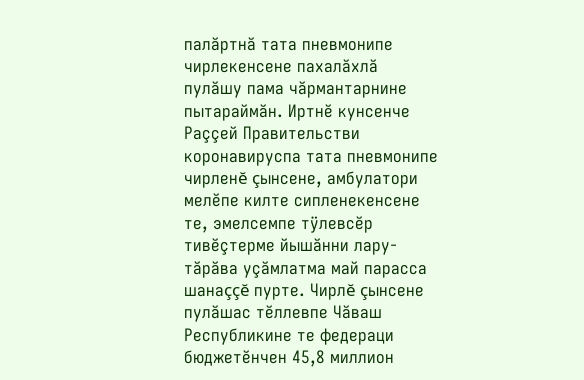палăртнă тата пневмонипе чирлекенсене пахалăхлă пулăшу пама чăрмантарнине пытараймăн. Иртнĕ кунсенче Раççей Правительстви коронавируспа тата пневмонипе чирленĕ çынсене, амбулатори мелĕпе килте сипленекенсене те, эмелсемпе тÿлевсĕр тивĕçтерме йышăнни лару-тăрăва уçăмлатма май парасса шанаççĕ пурте. Чирлĕ çынсене пулăшас тĕллевпе Чăваш Республикине те федераци бюджетĕнчен 45,8 миллион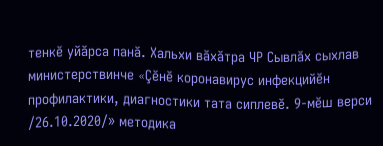тенкĕ уйăрса панă. Хальхи вăхăтра ЧР Сывлăх сыхлав министерствинче «Çĕнĕ коронавирус инфекцийĕн профилактики, диагностики тата сиплевĕ. 9-мĕш верси /26.10.2020/» методика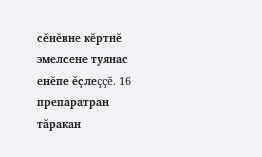сĕнĕвне кĕртнĕ эмелсене туянас енĕпе ĕçлеççĕ. 16 препаратран тăракан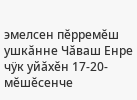эмелсен пĕрремĕш ушкăнне Чăваш Енре чÿк уйăхĕн 17-20-мĕшĕсенче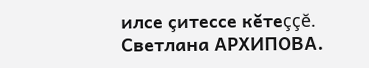илсе çитессе кĕтеççĕ.
Светлана АРХИПОВА.